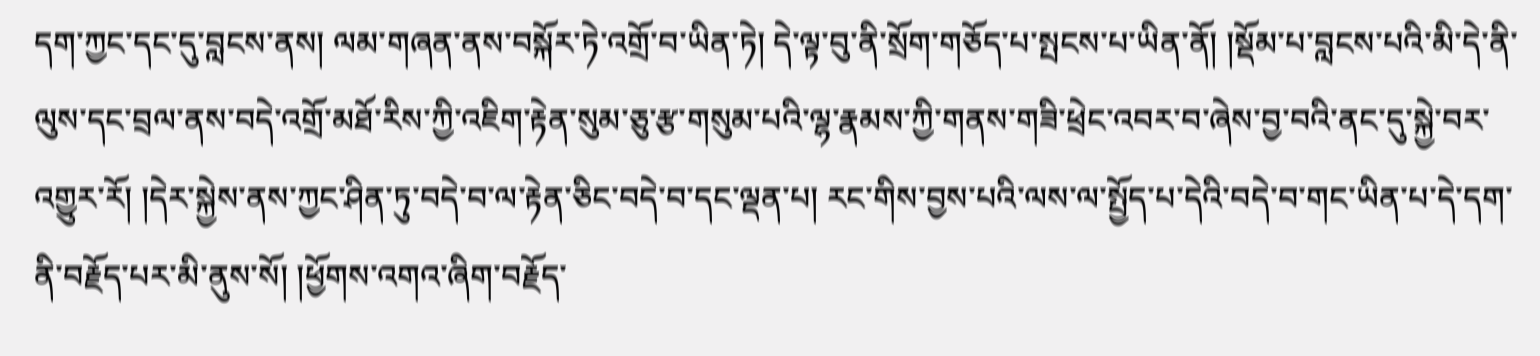དག་ཀྱང་དང་དུ་བླངས་ནས། ལམ་གཞན་ནས་བསྐོར་ཏེ་འགྲོ་བ་ཡིན་ཏེ། དེ་ལྟ་བུ་ནི་སྲོག་གཅོད་པ་སྤངས་པ་ཡིན་ནོ། །སྡོམ་པ་བླངས་པའི་མི་དེ་ནི་ལུས་དང་བྲལ་ནས་བདེ་འགྲོ་མཐོ་རིས་ཀྱི་འཇིག་རྟེན་སུམ་ཅུ་རྩ་གསུམ་པའི་ལྷ་རྣམས་ཀྱི་གནས་གཟི་ཕྲེང་འབར་བ་ཞེས་བྱ་བའི་ནང་དུ་སྐྱེ་བར་འགྱུར་རོ། །དེར་སྐྱེས་ནས་ཀྱང་ཤིན་ཏུ་བདེ་བ་ལ་རྟེན་ཅིང་བདེ་བ་དང་ལྡན་པ། རང་གིས་བྱས་པའི་ལས་ལ་སྤྱོད་པ་དེའི་བདེ་བ་གང་ཡིན་པ་དེ་དག་ནི་བརྗོད་པར་མི་ནུས་སོ། །ཕྱོགས་འགའ་ཞིག་བརྗོད་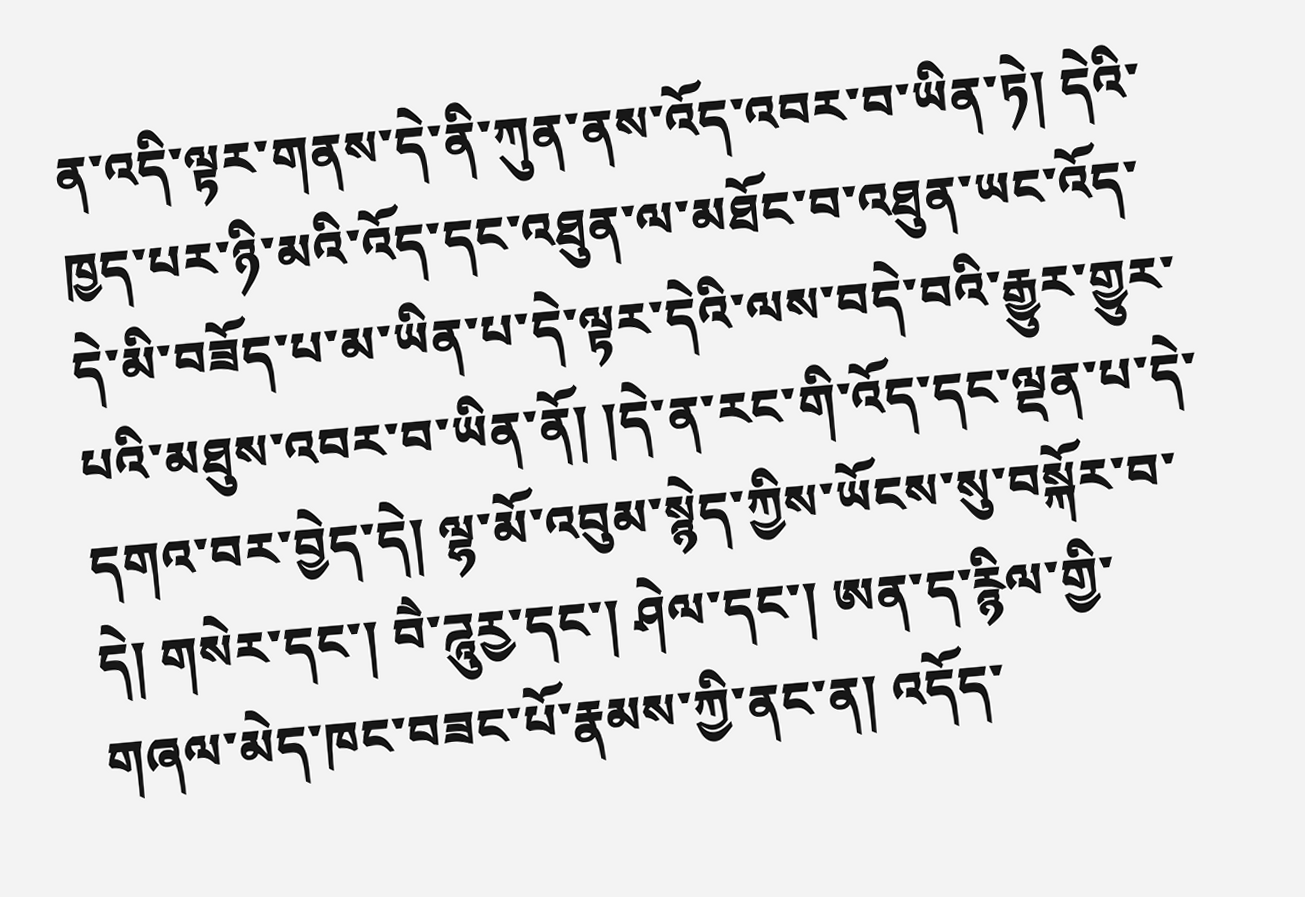ན་འདི་ལྟར་གནས་དེ་ནི་ཀུན་ནས་འོད་འབར་བ་ཡིན་ཏེ། དེའི་ཁྱད་པར་ཉི་མའི་འོད་དང་འཐུན་ལ་མཐོང་བ་འཐུན་ཡང་འོད་དེ་མི་བཟོད་པ་མ་ཡིན་པ་དེ་ལྟར་དེའི་ལས་བདེ་བའི་རྒྱུར་གྱུར་པའི་མཐུས་འབར་བ་ཡིན་ནོ། །དེ་ན་རང་གི་འོད་དང་ལྡན་པ་དེ་དགའ་བར་བྱེད་དེ། ལྷ་མོ་འབུམ་སྙེད་ཀྱིས་ཡོངས་སུ་བསྐོར་བ་དེ། གསེར་དང་། བཻ་ཌཱུརྱ་དང་། ཤེལ་དང་། ཨན་ད་རྙིལ་གྱི་གཞལ་མེད་ཁང་བཟང་པོ་རྣམས་ཀྱི་ནང་ན། འདོད་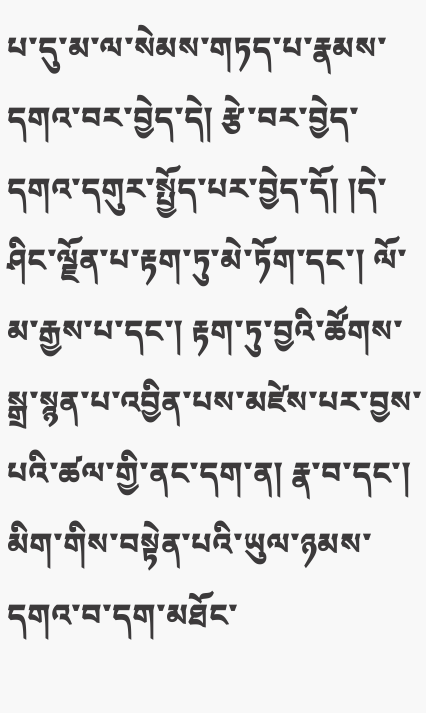པ་དུ་མ་ལ་སེམས་གཏད་པ་རྣམས་དགའ་བར་བྱེད་དེ། རྩེ་བར་བྱེད་དགའ་དགུར་སྤྱོད་པར་བྱེད་དོ། །དེ་ཤིང་ལྗོན་པ་རྟག་ཏུ་མེ་ཏོག་དང་། ལོ་མ་རྒྱས་པ་དང་། རྟག་ཏུ་བྱའི་ཚོགས་སྒྲ་སྙན་པ་འབྱིན་པས་མཛེས་པར་བྱས་པའི་ཚལ་གྱི་ནང་དག་ན། རྣ་བ་དང་། མིག་གིས་བསྟེན་པའི་ཡུལ་ཉམས་དགའ་བ་དག་མཐོང་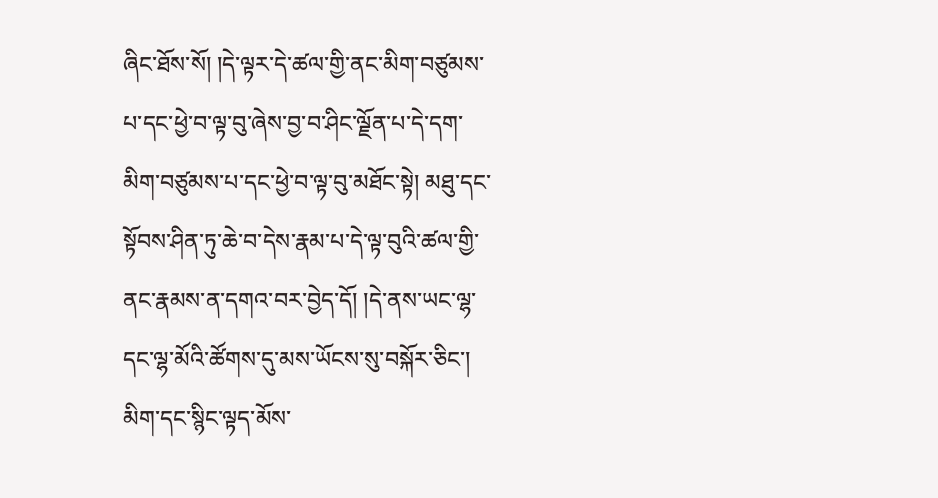ཞིང་ཐོས་སོ། །དེ་ལྟར་དེ་ཚལ་གྱི་ནང་མིག་བཙུམས་པ་དང་ཕྱེ་བ་ལྟ་བུ་ཞེས་བྱ་བ་ཤིང་ལྗོན་པ་དེ་དག་མིག་བཙུམས་པ་དང་ཕྱེ་བ་ལྟ་བུ་མཐོང་སྟེ། མཐུ་དང་སྟོབས་ཤིན་ཏུ་ཆེ་བ་དེས་རྣམ་པ་དེ་ལྟ་བུའི་ཚལ་གྱི་ནང་རྣམས་ན་དགའ་བར་བྱེད་དོ། །དེ་ནས་ཡང་ལྷ་དང་ལྷ་མོའི་ཚོགས་དུ་མས་ཡོངས་སུ་བསྐོར་ཅིང་། མིག་དང་སྙིང་ལྟད་མོས་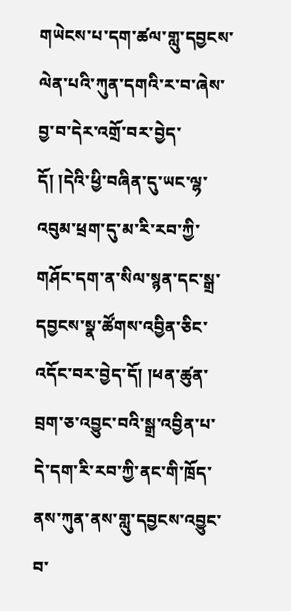གཡེངས་པ་དག་ཚལ་གླུ་དབྱངས་ལེན་པའི་ཀུན་དགའི་ར་བ་ཞེས་བྱ་བ་དེར་འགྲོ་བར་བྱེད་དོ། །དེའི་ཕྱི་བཞིན་དུ་ཡང་ལྷ་འབུམ་ཕྲག་དུ་མ་རི་རབ་ཀྱི་གཤོང་དག་ན་སིལ་སྙན་དང་སྒྲ་དབྱངས་སྣ་ཚོགས་འབྱིན་ཅིང་འདོང་བར་བྱེད་དོ། །ཕན་ཚུན་བྲག་ཅ་འབྱུང་བའི་སྒྲ་འབྱིན་པ་དེ་དག་རི་རབ་ཀྱི་ནང་གི་ཁྲོད་ནས་ཀུན་ནས་གླུ་དབྱངས་འབྱུང་བ་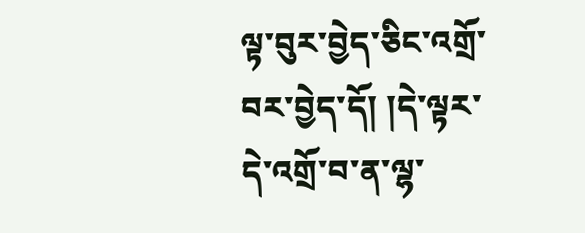ལྟ་བུར་བྱེད་ཅིང་འགྲོ་བར་བྱེད་དོ། །དེ་ལྟར་དེ་འགྲོ་བ་ན་ལྷ་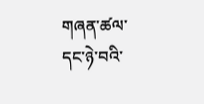གཞན་ཚལ་དང་ཉེ་བའི་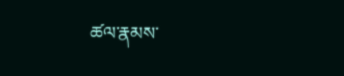ཚལ་རྣམས་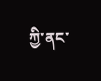ཀྱི་ནང་